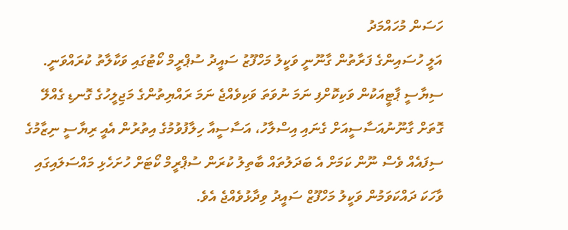ހަސަން މުހައްމަދު
އަލީ ހުސައިންގެ ފަރާތުން ގާނޫނީ ވަކީލު މަހްފޫޒު ސައީދު ސުޕްރީމް ކޯޓުގައި ވަކާލާތު ކުރައްވަނީ.
ސިޔާސީ ޕާޓީއަކުން ވަކިކޮށްފި ނަމަ ނުވަތަ ވަކިވެއްޖެ ނަމަ ރައްޔިތުންގެ މަޖިލީހުގެ ގޮނޑި ގެއްލޭ ގޮތަށް ގާނޫނުއަސާސީއަށް ގެނައި އިސްލާހު، އަސާސީއާ ހިލާފުވުމުގެ އިތުރުން އެއީ ރިޔާސީ ނިޒާމުގެ ސިފައެއް ވެސް ނޫން ކަމަށް އެ ބަދަލުތައް ބާތިލު ކުރަން ސުޕްރީމް ކޯޓަށް ހުށަހެޅި މައްސަލައިގައި ވާހަކަ ދައްކަވަމުން ވަކީލު މަހްފޫޒް ސައީދު ވިދާޅުވެއްޖެ އެވެ.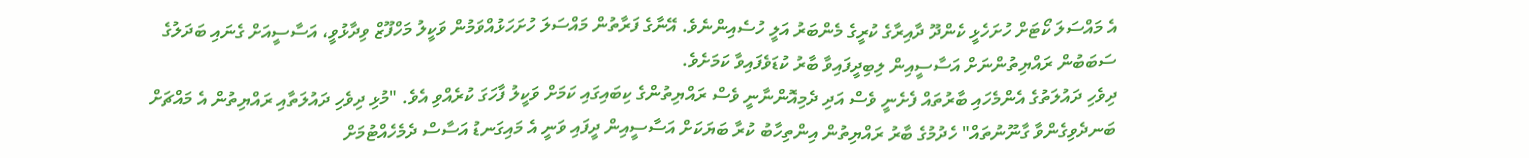އެ މައްސަލަ ކޯޓަށް ހުށަހެޅީ ކެންދޫ ދާއިރާގެ ކުރީގެ މެންބަރު އަލީ ހުސެއިންނެވެ. އޭނާގެ ފަރާތުން މައްސަލަ ހުށަހަޅުއްވަމުން ވަކީލު މަހްފޫޒް ވިދާޅުވީ، އަސާސީއަށް ގެނައި ބަދަލުގެ ސަބަބުން ރައްޔިތުންނަށް އަސާސީއިން ލިބިދީފައިވާ ބާރު ކުޑަވެފައިވާ ކަމަށެވެ.
ދިވެހި ދައުލަތުގެ އެންމެހައި ބާރުތައް ފެށެނީ ވެސް އަދި ދެމިއޮންނާނީ ވެސް ރައްޔިތުންގެ ކިބައިގައި ކަމަށް ވަކީލު ފާހަގަ ކުރެއްވި އެވެ. "މުޅި ދިވެހި ދައުލަތާއި ރައްޔިތުން އެ މައްޗަށް ބަނދެވިގެންވާ ގާނޫނުތައް" ހެދުމުގެ ބާރު ރައްޔިތުން އިންތިހާބު ކުރާ ބަޔަކަށް އަސާސީއިން ދީފައި ވަނީ އެ މައިގަނޑު އަސާސް ދެމެހެއްޓުމަށް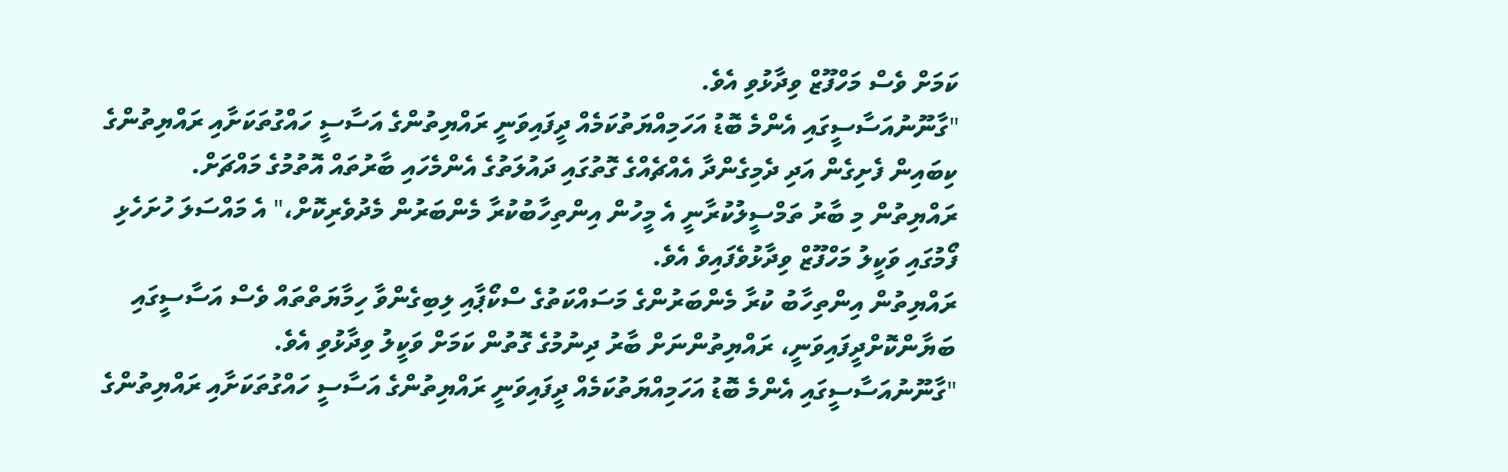ކަމަށް ވެސް މަހްފޫޒް ވިދާޅުވި އެވެ.
"ގާނޫނުއަސާސީގައި އެންމެ ބޮޑު އަހަމިއްޔަތުކަމެއް ދީފައިވަނީ ރައްޔިތުންގެ އަސާސީ ހައްގުތަކަށާއި ރައްޔިތުންގެ ކިބައިން ފެށިގެން އަދި ދެމިގެންދާ އެއްޗެއްގެ ގޮތުގައި ދައުލަތުގެ އެންމެހައި ބާރުތައް އޮތުމުގެ މައްޗަށް. ރައްޔިތުން މި ބާރު ތަމްސީލުކުރާނީ އެ މީހުން އިންތިހާބުކުރާ މެންބަރުން މެދުވެރިކޮށް،" އެ މައްސަލަ ހުށަހެޅި ފޯމުގައި ވަކީލު މަހްފޫޒް ވިދާޅުވެފައިވެ އެވެ.
ރައްޔިތުން އިންތިހާބު ކުރާ މެންބަރުންގެ މަސައްކަތުގެ ސްކޯޕާއި ލިބިގެންވާ ހިމާޔަތްތައް ވެސް އަސާސީގައި ބަޔާންކޮށްދީފައިވަނީ، ރައްޔިތުންނަށް ބާރު ދިނުމުގެ ގޮތުން ކަމަށް ވަކީލު ވިދާޅުވި އެވެ.
"ގާނޫނުއަސާސީގައި އެންމެ ބޮޑު އަހަމިއްޔަތުކަމެއް ދީފައިވަނީ ރައްޔިތުންގެ އަސާސީ ހައްގުތަކަށާއި ރައްޔިތުންގެ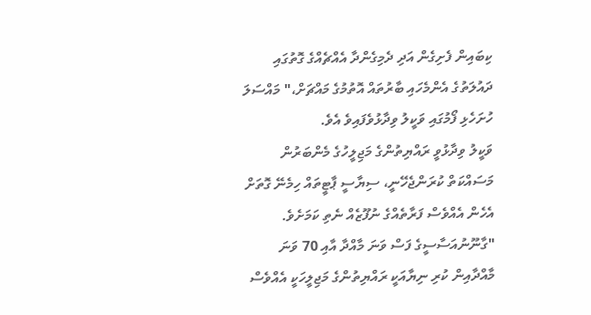ކިބައިން ފެށިގެން އަދި ދެމިގެންދާ އެއްޗެއްގެ ގޮތުގައި ދައުލަތުގެ އެންމެހައި ބާރުތައް އޮތުމުގެ މައްޗަށް،" މައްސަލަ ހުށަހެޅި ފޯމުގައި ވަކީލު ވިދާޅުވެފައިވެ އެވެ.
ވަކީލު ވިދާޅުވީ ރައްޔިތުންގެ މަޖިލީހުގެ މެންބަރުން މަސައްކަތް ކުރަންޖެހޭނީ، ސިޔާސީ ޕާޓީތައް ހިމެނޭ ގޮތަށް އެހެން އެއްވެސް ފަރާތެއްގެ ނުފޫޒެއް ނެތި ކަމަށެވެ.
"ގާނޫނުއަސާސީގެ ފަސް ވަނަ މާއްދާ އާއި 70 ވަނަ މާއްދާއިން ކުރި ނިޔާއަކީ ރައްޔިތުންގެ މަޖިލީހަކީ އެއްވެސް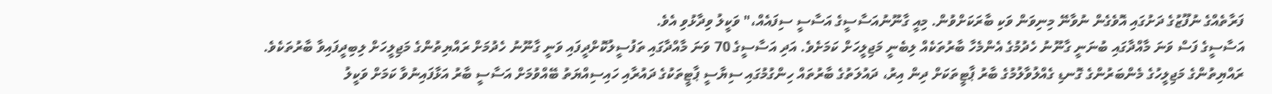ފަރާތެއްގެ ނުފޫޒުގެ ދަށުގައި އޮވެގެން ނުވާނޭ މިނިވަން ވަކި ބާރަކަށްވުން. މިއީ ގާނޫނުއަސާސީގެ އަސާސީ ސިފައެއް،" ވަކީލު ވިދާޅުވި އެވެ.
އަސާސީގެ ފަސް ވަނަ މާއްދާގައި ބުނަނީ ގާނޫނު ހެދުމުގެ އެންމެހާ ބާރުތަކެއް ލިބެނީ މަޖިލީހަށް ކަމަށެވެ. އަދި އަސާސީގެ 70 ވަނަ މާއްދާގައި ތަފުސީލުކޮށްދީފައި ވަނީ ގާނޫނު ހެދުމަށް ރައްޔިތުންގެ މަޖިލީހަށް ލިބިދީފައިވާ ބާރުތަކެވެ.
ރައްޔިތުންގެ މަޖިލީހުގެ މެންބަރުންގެ ގޮނޑި ގެއްލުވާލުމުގެ ބާރު ޕާޓީތަކަށް ދިން އިރު، ދައުލަތުގެ ބާރުތައް ހިންގުމުގައި ސިޔާސީ ޕާޓީތަކުގެ ދައުރާއި ހައިސިއްޔަތު ބޭއްވުމަށް އަސާސީ ބާރު އަޅާފައިނުވާ ކަމަށް ވަކީލު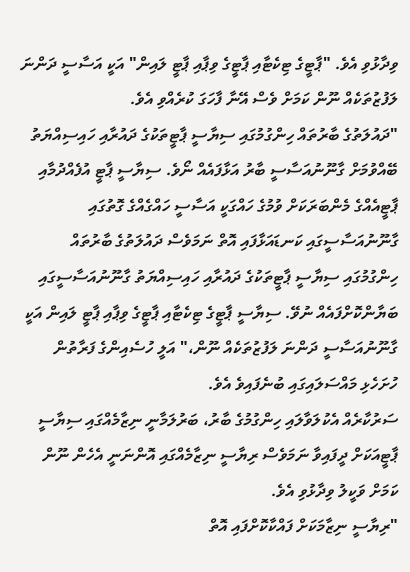ވިދާޅުވި އެވެ. "ޕާޓީގެ ޓިކެޓާއި ޕާޓީގެ ވިޕާއި ޕާޓީ ލައިން" އަކީ އަސާސީ ދަންނަ ލަފުޒުތަކެއް ނޫން ކަމަށް ވެސް އޭނާ ފާހަގަ ކުރެއްވި އެވެ.
"ދައުލަތުގެ ބާރުތައް ހިންގުމުގައި ސިޔާސީ ޕާޓީތަކުގެ ދައުރާއި ހައިސިއްޔަތު ބޭއްވުމަށް ގާނޫނުއަސާސީ ބާރު އަޅާފައެއް ނޯވެ. ސިޔާސީ ޕާޓީ އުފެއްދުމާއި ޕާޓީއެއްގެ މެންބަރަކަށް ވުމުގެ ހައްގަކީ އަސާސީ ހައްގެއްގެ ގޮތުގައި ގާނޫނުއަސާސީގައި ކަނޑައަޅާފައި އޮތް ނަމަވެސް ދައުލަތުގެ ބާރުތައް ހިންގުމުގައި ސިޔާސީ ޕާޓީތަކުގެ ދައުރާއި ހައިސިއްޔަތު ގާނޫނުއަސާސީގައި ބަޔާންކޮށްފައެއް ނުވޭ. ސިޔާސީ ޕާޓީގެ ޓިކެޓާއި ޕާޓީގެ ވިޕާއި ޕާޓީ ލައިން އަކީ ގާނޫނުއަސާސީ ދަންނަ ލަފުޒުތަކެއް ނޫން،" އަލީ ހުސެއިންގެ ފަރާތުން ހުށަހެޅި މައްސަލައިގައި ބުނެފައިވެ އެވެ.
ސަރުކާރެއް އެކުލަވާލައި ހިންގުމުގެ ބާރު، ބަރުލަމާނީ ނިޒާމެއްގައި ސިޔާސީ ޕާޓީއަކަށް ދީފައިވާ ނަމަވެސް ރިޔާސީ ނިޒާމެއްގައި އޮންނަނީ އެހެން ނޫން ކަމަށް ވަކީލު ވިދާޅުވި އެވެ.
"ރިޔާސީ ނިޒާމަކަށް ފައްކާކޮށްފައި އޮތް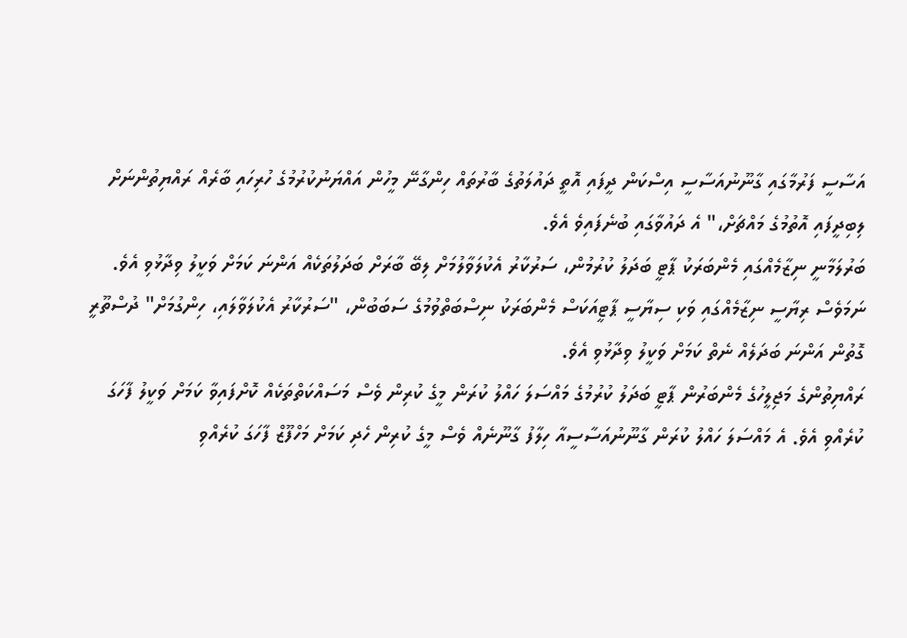އަސާސީ ފަރުމާގައި ގާނޫނުއަސާސީ އިސްކަން ދީފައި އޮތީ ދައުލަތުގެ ބާރުތައް ހިންގާނޭ މީހުން އައްޔަނުކުރުމުގެ ހުރިހައި ބާރެއް ރައްޔިތުންނަށް ލިބިދީފައި އޮތުމުގެ މައްޗަށް،" އެ ދައުވާގައި ބުނެފައިވެ އެވެ.
ބަރުލަމާނީ ނިޒާމެއްގައި މެންބަރަކު ޕާޓީ ބަދަލު ކުރުމުން، ސަރުކާރު އެކުލަވާލުމަށް ލިބޭ ބާރަށް ބަދަލުތަކެއް އަންނަ ކަމަށް ވަކީލު ވިދާޅުވި އެވެ. ނަމަވެސް ރިޔާސީ ނިޒާމެއްގައި ވަކި ސިޔާސީ ޕާޓީއަކަސް މެންބަރަކު ނިސްބަތްވުމުގެ ސަބަބުން، "ސަރުކާރު އެކުލަވާލައި، ހިންގުމަށް" ދުސްތޫރީ ގޮތުން އަންނަ ބަދަލެއް ނެތް ކަމަށް ވަކީލު ވިދާޅުވި އެވެ.
ރައްޔިތުންގެ މަޖިލީހުގެ މެންބަރުން ޕާޓީ ބަދަލު ކުރުމުގެ މައްސަލަ ހައްލު ކުރަން މީގެ ކުރިން ވެސް މަސައްކަތްތަކެއް ކޮށްފައިވާ ކަމަށް ވަކީލު ފާހަގަ ކުރެއްވި އެވެ. އެ މައްސަލަ ހައްލު ކުރަން ގާނޫނުއަސާސީއާ ހިލާފު ގާނޫނެއް ވެސް މީގެ ކުރިން ހެދި ކަމަށް މަހްފޫޒް ފާހަގަ ކުރެއްވި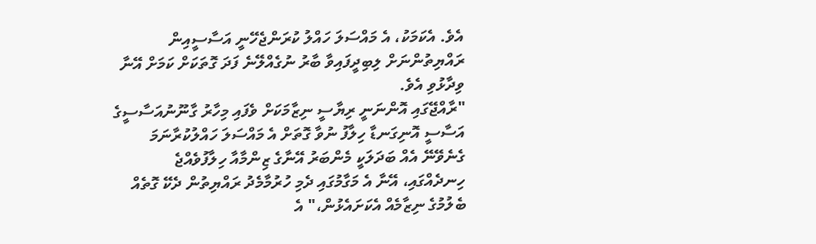އެވެ. އެކަމަކު، އެ މައްސަލަ ހައްލު ކުރަންޖެހޭނީ އަސާސީއިން ރައްޔިތުންނަށް ލިބިދީފައިވާ ބާރު ނުގެއްލޭނެ ފަދަ ގޮތަކަށް ކަމަށް އޭނާ ވިދާޅުވި އެވެ.
"ރާއްޖޭގައި އޮންނަނީ ރިޔާސީ ނިޒާމަކަށް ވެފައި މިހާރު ގާނޫނުއަސާސީގެ އަސާސީ އޮނިގަނޑާ ހިލާފު ނުވާ ގޮތަށް އެ މައްސަލަ ހައްލުކުރާނަމަ ގެނެވޭނޭ އެއް ބަދަލަކީ މެންބަރު އޭނާގެ ޒިންމާއާ ހިލާފުވެއްޖެ ހިނދެއްގައި، އޭނާ އެ މަގާމުގައި ދެމި ހުރުމާމެދު ރައްޔިތުން ދެކޭ ގޮތެއް ބެލުމުގެ ނިޒާމެއް އެކަށައެޅުން،" އެ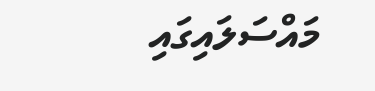މައްސަލައިގައި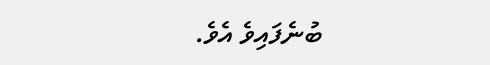ބުނެފައިވެ އެވެ.